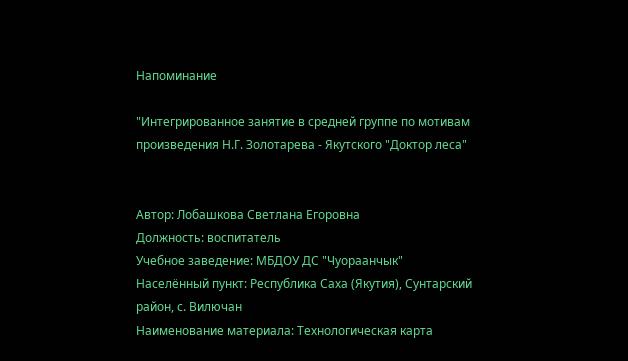Напоминание

"Интегрированное занятие в средней группе по мотивам произведения Н.Г. Золотарева - Якутского "Доктор леса"


Автор: Лобашкова Светлана Егоровна
Должность: воспитатель
Учебное заведение: МБДОУ ДС "Чуораанчык"
Населённый пункт: Республика Саха (Якутия), Сунтарский район, с. Вилючан
Наименование материала: Технологическая карта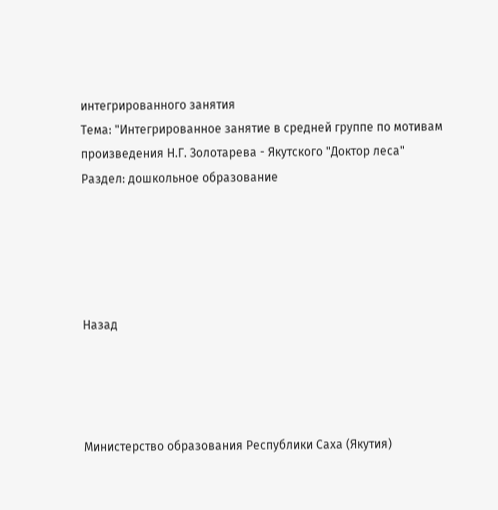интегрированного занятия
Тема: "Интегрированное занятие в средней группе по мотивам произведения Н.Г. Золотарева - Якутского "Доктор леса"
Раздел: дошкольное образование





Назад




Министерство образования Республики Саха (Якутия)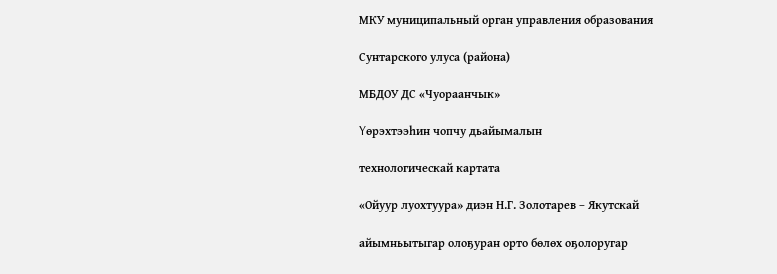МКУ муниципальный орган управления образования

Сунтарского улуса (района)

МБДОУ ДС «Чуораанчык»

Υѳрэхтээhин чопчу дьайымалын

технологическай картата

«Ойуур луохтуура» диэн Н.Г. Золотарев – Якутскай

айымньытыгар олоҕуран орто бѳлѳх оҕолоругар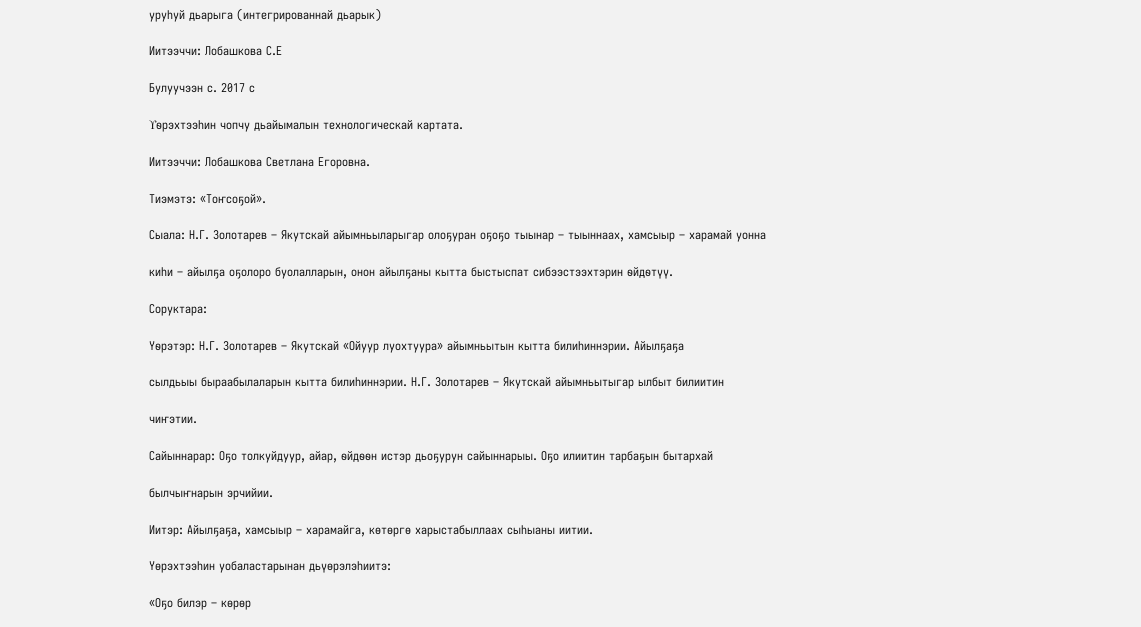уруhуй дьарыга (интегрированнай дьарык)

Иитээччи: Лобашкова С.Е

Булуучээн с. 2017 с

Υѳрэхтээhин чопчу дьайымалын технологическай картата.

Иитээччи: Лобашкова Светлана Егоровна.

Тиэмэтэ: «Тоҥсоҕой».

Сыала: Н.Г. Золотарев – Якутскай айымньыларыгар олоҕуран оҕоҕо тыынар – тыыннаах, хамсыыр – харамай уонна

киhи – айылҕа оҕолоро буолалларын, онон айылҕаны кытта быстыспат сибээстээхтэрин ѳйдѳтүү.

Соруктара:

Үѳрэтэр: Н.Г. Золотарев – Якутскай «Ойуур луохтуура» айымньытын кытта билиhиннэрии. Айылҕаҕа

сылдьыы быраабылаларын кытта билиhиннэрии. Н.Г. Золотарев – Якутскай айымньытыгар ылбыт билиитин

чиҥэтии.

Сайыннарар: Оҕо толкуйдуур, айар, ѳйдѳѳн истэр дьоҕурун сайыннарыы. Оҕо илиитин тарбаҕын бытархай

былчыҥнарын эрчийии.

Иитэр: Айылҕаҕа, хамсыыр – харамайга, кɵтɵргɵ харыстабыллаах сыhыаны иитии.

Үɵрэхтээhин уобаластарынан дьүɵрэлэhиитэ:

«Оҕо билэр – кɵрɵр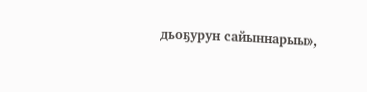дьоҕурун сайыннарыы»,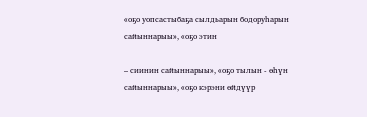«оҕо уопсастыбаҕа сылдьарын бодоруhарын сайыннарыы», «оҕо этин

– сиинин сайыннарыы», «оҕо тылын - ɵhүн сайыннарыы», «оҕо кэрэни ɵйдүүр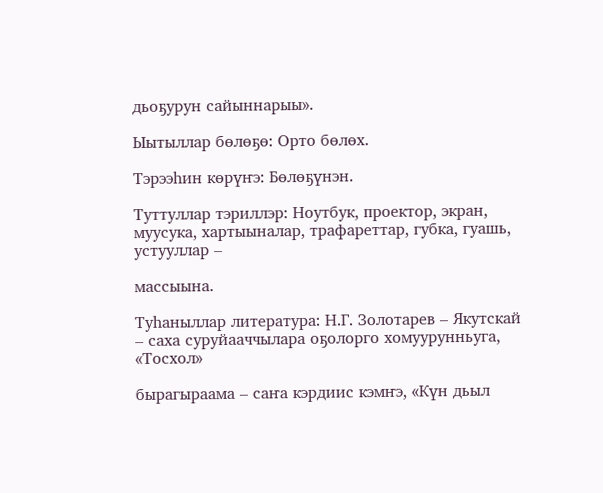дьоҕурун сайыннарыы».

Ыытыллар бɵлɵҕɵ: Орто бɵлɵх.

Тэрээhин кɵрүҥэ: Бɵлɵҕүнэн.

Туттуллар тэриллэр: Ноутбук, проектор, экран, муусука, хартыыналар, трафареттар, губка, гуашь, устууллар –

массыына.

Туhаныллар литература: Н.Г. Золотарев – Якутскай – саха суруйааччылара оҕолорго хомуурунньуга, «Тосхол»

бырагыраама – саҥа кэрдиис кэмҥэ, «Күн дьыл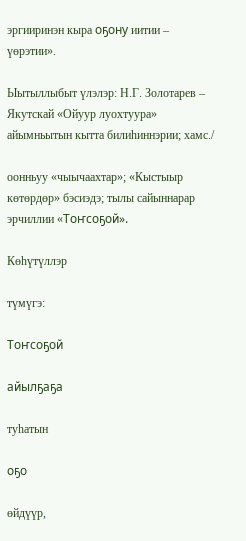эргииринэн кыра оҕону иитии – үɵрэтии».

Ыытыллыбыт үлэлэр: Н.Г. Золотарев – Якутскай «Ойуур луохтуура» айымньытын кытта билиhиннэрии; хамс./

оонньуу «чыычаахтар»; «Кыстыыр кɵтɵрдɵр» бэсиэдэ; тылы сайыннарар эрчиллии «Тоҥсоҕой».

Кɵhүтүллэр

түмүгэ:

Тоҥсоҕой

айылҕаҕа

туhатын

оҕо

ɵйдүүр,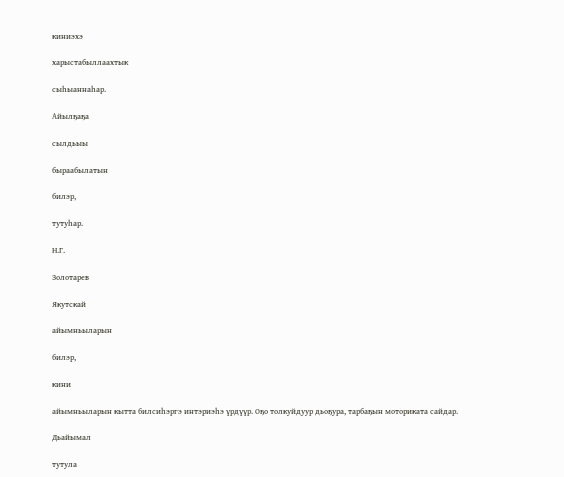киниэхэ

харыстабыллаахтык

сыhыаннаhар.

Айылҕаҕа

сылдьыы

быраабылатын

билэр,

тутуhар.

Н.Г.

Золотарев

Якутскай

айымньыларын

билэр,

кини

айымньыларын кытта билсиhэргэ интэриэhэ үрдүүр. Оҕо толкуйдуур дьоҕура, тарбаҕын моториката сайдар.

Дьайымал

тутула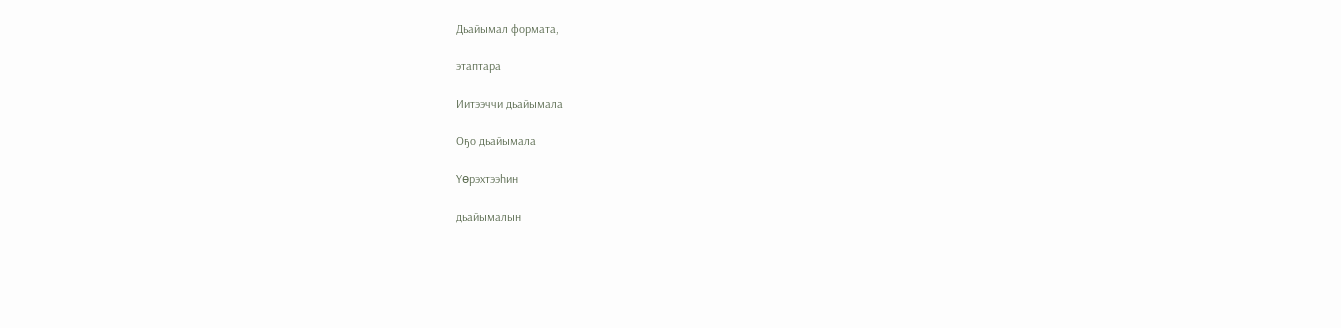Дьайымал формата,

этаптара

Иитээччи дьайымала

Оҕо дьайымала

Үɵрэхтээhин

дьайымалын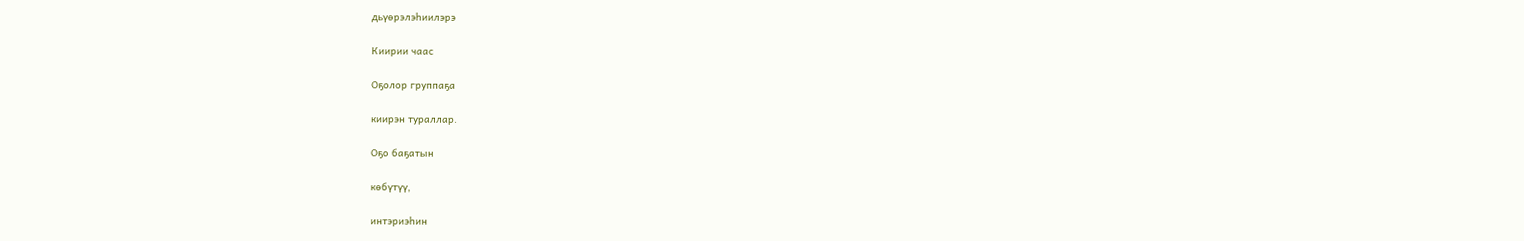дьүɵрэлэhиилэрэ

Киирии чаас

Оҕолор группаҕа

киирэн тураллар.

Оҕо баҕатын

кɵбүтүү,

интэриэhин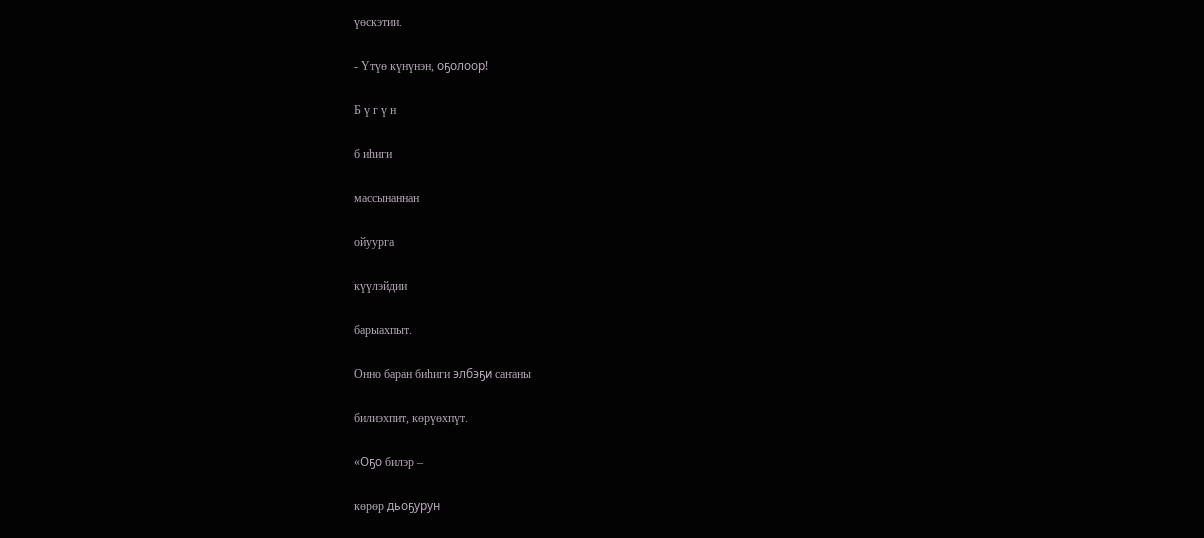үɵскэтии.

- Үтүɵ күнүнэн, оҕолоор!

Б ү г ү н

б иhиги

массынаннан

ойуурга

күүлэйдии

барыахпыт.

Онно баран биhиги элбэҕи саҥаны

билиэхпит, кɵрүɵхпүт.

«Оҕо билэр –

кɵрɵр дьоҕурун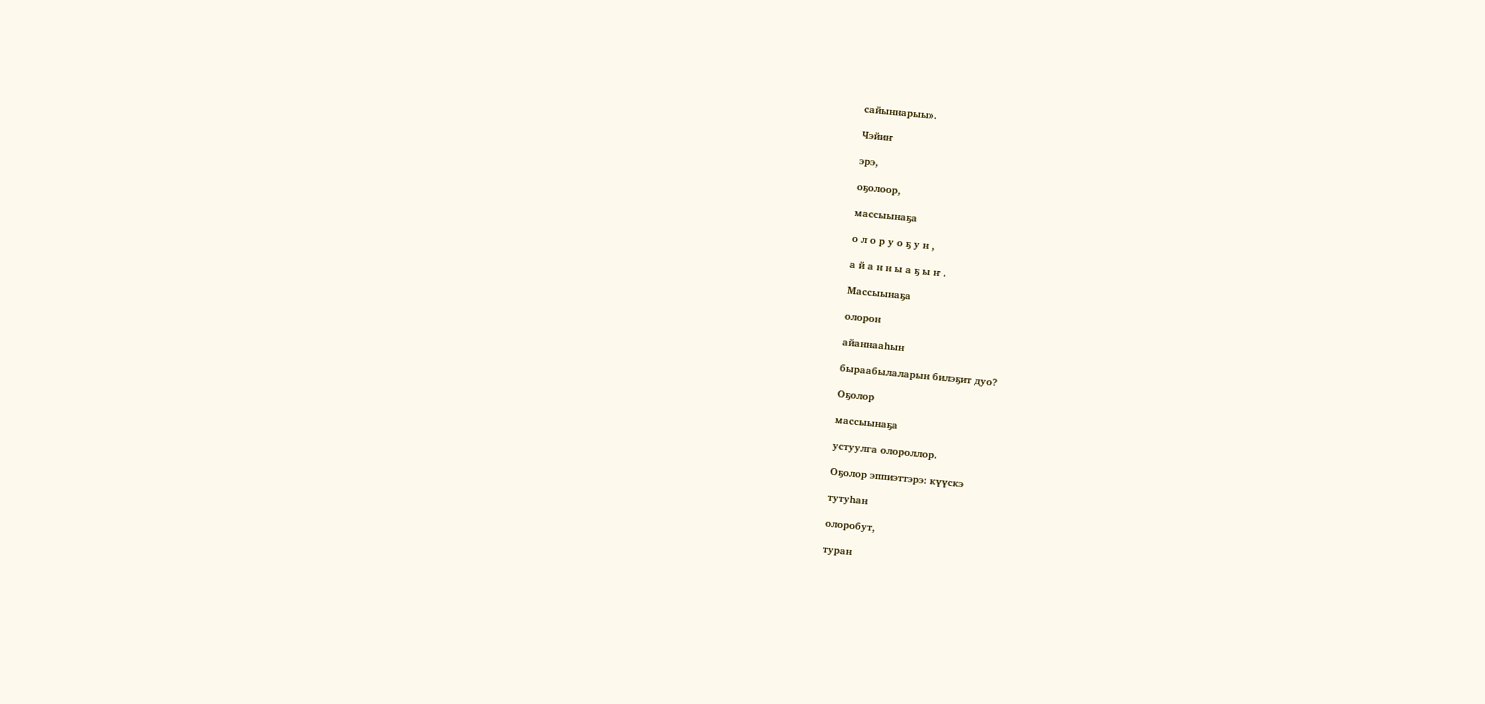сайыннарыы».

Чэйиҥ

эрэ,

оҕолоор,

массыынаҕа

о л о р у о ҕ у н ,

а й а н н ы а ҕ ы ҥ .

Массыынаҕа

олорон

айаннааhын

быраабылаларын билэҕит дуо?

Оҕолор

массыынаҕа

устуулга олороллор.

Оҕолор эппиэттэрэ: күүскэ

тутуhан

олоробут,

туран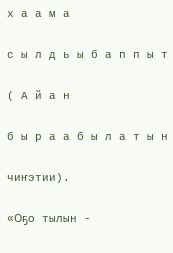х а а м а

с ы л д ь ы б а п п ы т

( А й а н

б ы р а а б ы л а т ы н

чиҥэтии).

«Оҕо тылын -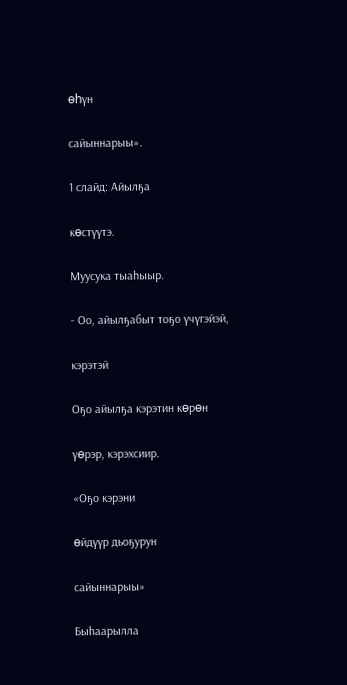ɵhүн

сайыннарыы».

1 слайд: Айылҕа

кɵстүүтэ.

Муусука тыаhыыр.

- Оо, айылҕабыт тоҕо үчүгэйэй,

кэрэтэй

Оҕо айылҕа кэрэтин кɵрɵн

үɵрэр, кэрэхсиир.

«Оҕо кэрэни

ɵйдүүр дьоҕурун

сайыннарыы»

Быhаарылла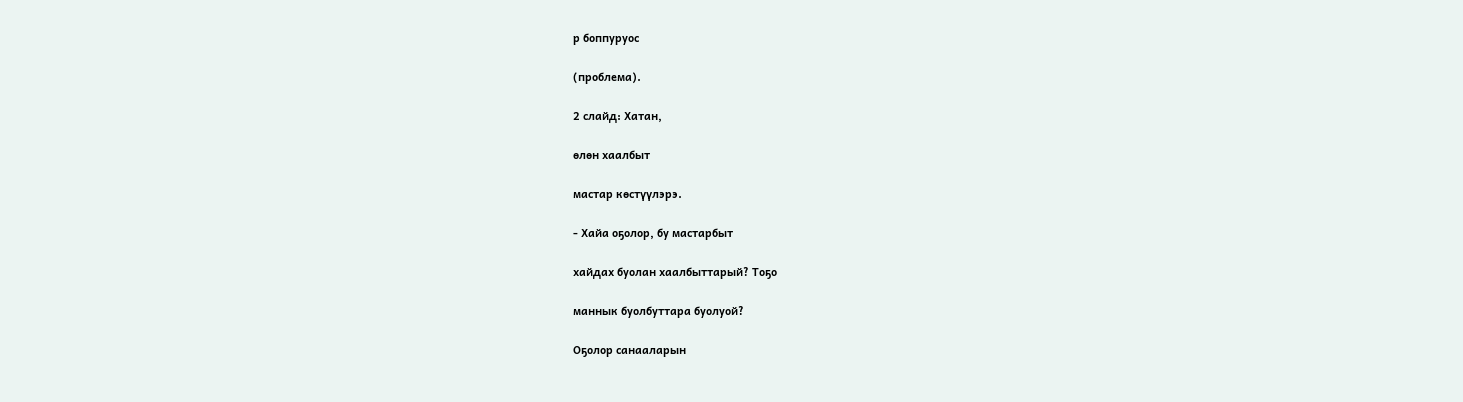р боппуруос

(проблема).

2 слайд: Хатан,

ɵлɵн хаалбыт

мастар кɵстүүлэрэ.

- Хайа оҕолор, бу мастарбыт

хайдах буолан хаалбыттарый? Тоҕо

маннык буолбуттара буолуой?

Оҕолор санааларын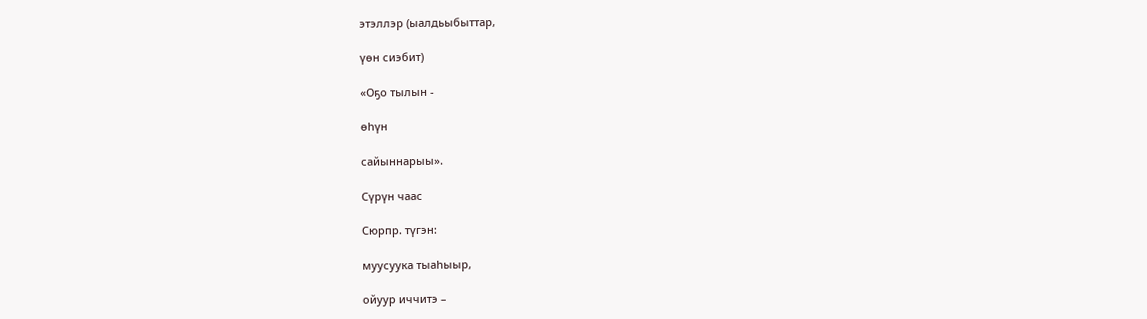этэллэр (ыалдьыбыттар,

үɵн сиэбит)

«Оҕо тылын -

ɵhүн

сайыннарыы».

Сүрүн чаас

Сюрпр. түгэн:

муусуука тыаhыыр,

ойуур иччитэ –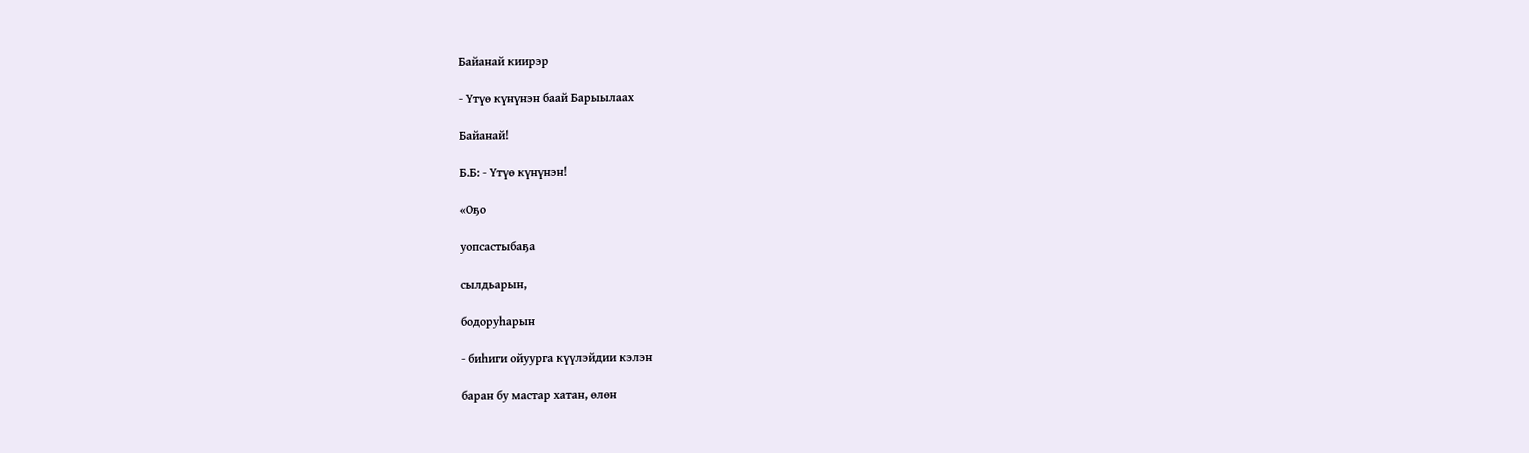Байанай киирэр

- Үтүɵ күнүнэн баай Барыылаах

Байанай!

Б.Б: - Үтүɵ күнүнэн!

«Оҕо

уопсастыбаҕа

сылдьарын,

бодоруhарын

- биhиги ойуурга күүлэйдии кэлэн

баран бу мастар хатан, ɵлɵн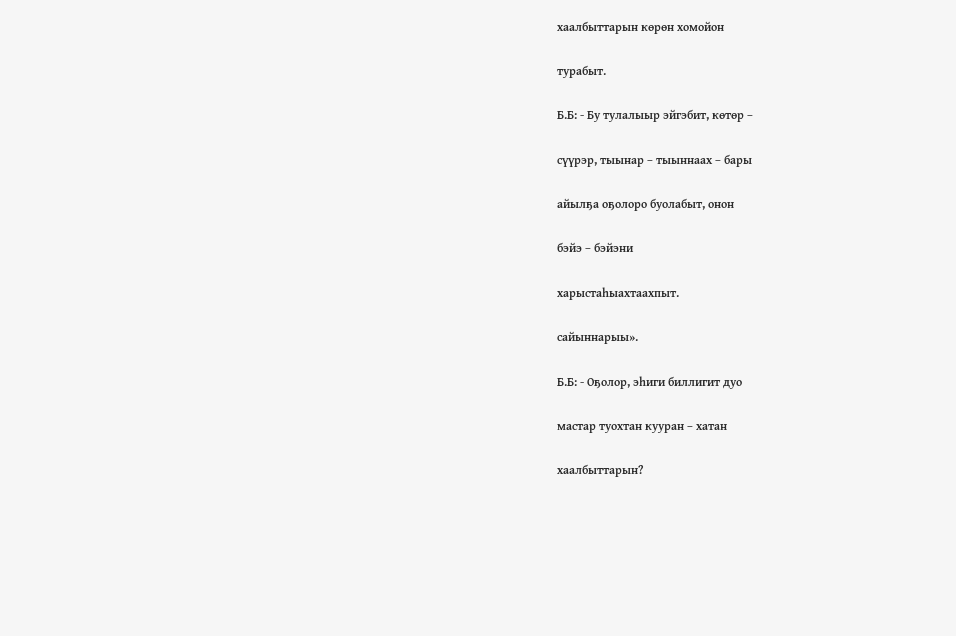хаалбыттарын кɵрɵн хомойон

турабыт.

Б.Б: - Бу тулалыыр эйгэбит, кɵтɵр –

сүүрэр, тыынар – тыыннаах – бары

айылҕа оҕолоро буолабыт, онон

бэйэ – бэйэни

харыстаhыахтаахпыт.

сайыннарыы».

Б.Б: - Оҕолор, эhиги биллигит дуо

мастар туохтан кууран – хатан

хаалбыттарын?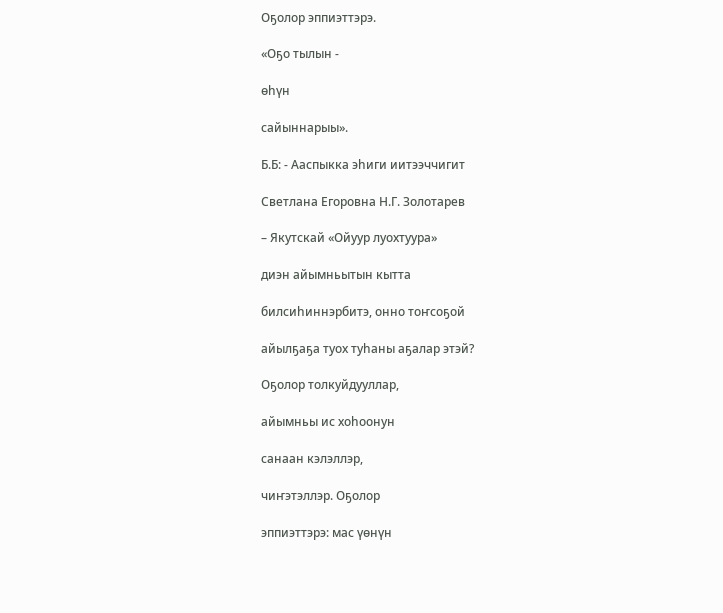Оҕолор эппиэттэрэ.

«Оҕо тылын -

ɵhүн

сайыннарыы».

Б.Б: - Ааспыкка эhиги иитээччигит

Светлана Егоровна Н.Г. Золотарев

– Якутскай «Ойуур луохтуура»

диэн айымньытын кытта

билсиhиннэрбитэ, онно тоҥсоҕой

айылҕаҕа туох туhаны аҕалар этэй?

Оҕолор толкуйдууллар,

айымньы ис хоhоонун

санаан кэлэллэр,

чиҥэтэллэр. Оҕолор

эппиэттэрэ: мас үɵнүн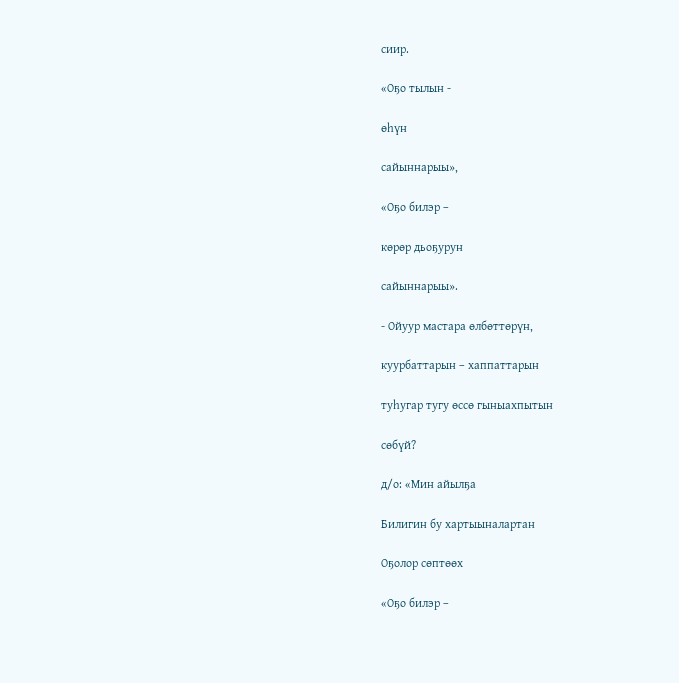сиир.

«Оҕо тылын -

ɵhүн

сайыннарыы»,

«Оҕо билэр –

кɵрɵр дьоҕурун

сайыннарыы».

- Ойуур мастара ɵлбɵттɵрүн,

куурбаттарын – хаппаттарын

туhугар тугу ɵссɵ гыныахпытын

сɵбүй?

д/о: «Мин айылҕа

Билигин бу хартыыналартан

Оҕолор сɵптɵɵх

«Оҕо билэр –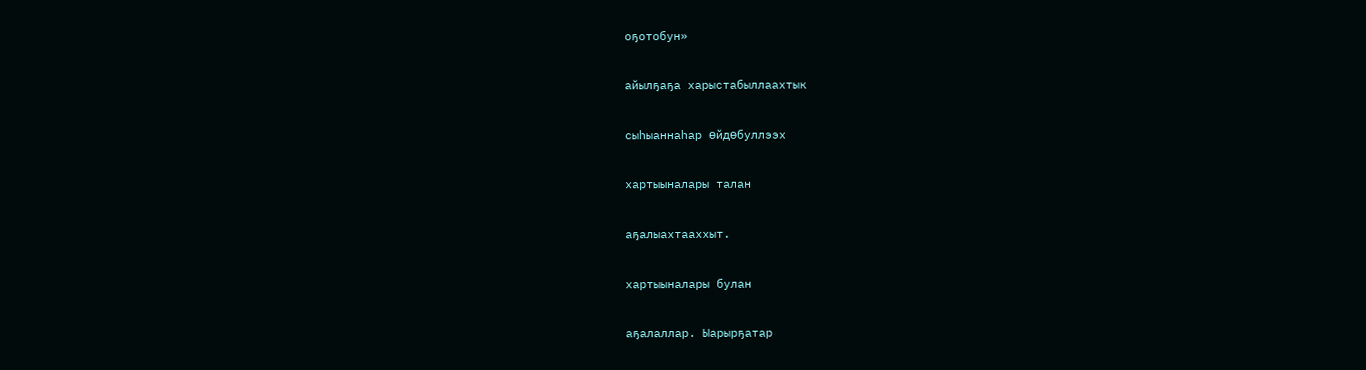оҕотобун»

айылҕаҕа харыстабыллаахтык

сыhыаннаhар ɵйдɵбуллээх

хартыыналары талан

аҕалыахтааххыт.

хартыыналары булан

аҕалаллар. Ыарырҕатар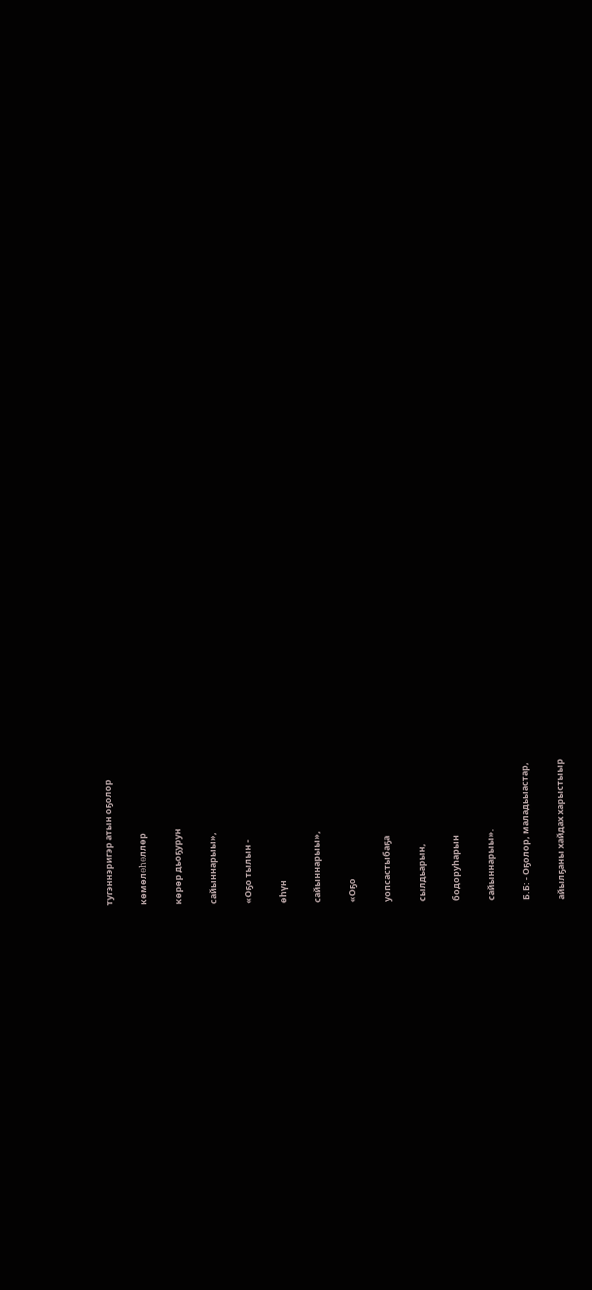тугэннэригэр атын оҕолор

кɵмɵлɵhɵллɵр

кɵрɵр дьоҕурун

сайыннарыы»,

«Оҕо тылын -

ɵhүн

сайыннарыы»,

«Оҕо

уопсастыбаҕа

сылдьарын,

бодоруhарын

сайыннарыы».

Б.Б: - Оҕолор, маладьыастар,

айылҕаны хайдах харыстыыр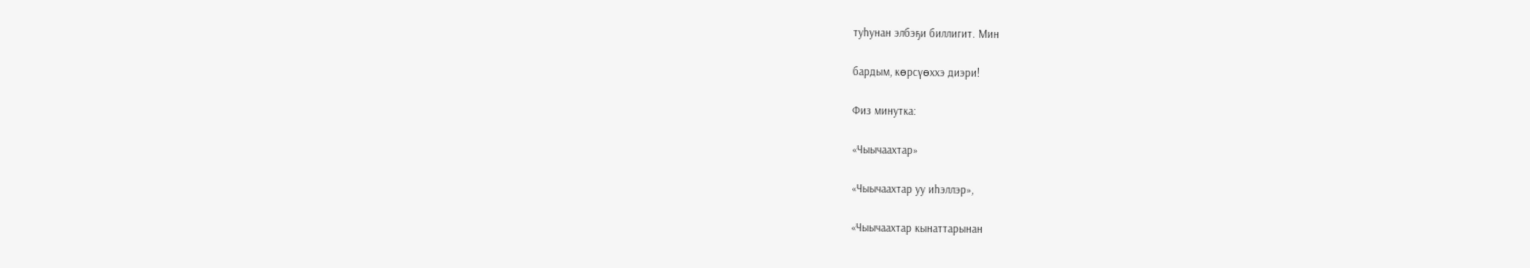туhунан элбэҕи биллигит. Мин

бардым, кɵрсүɵххэ диэри!

Физ минутка:

«Чыычаахтар»

«Чыычаахтар уу иhэллэр»,

«Чыычаахтар кынаттарынан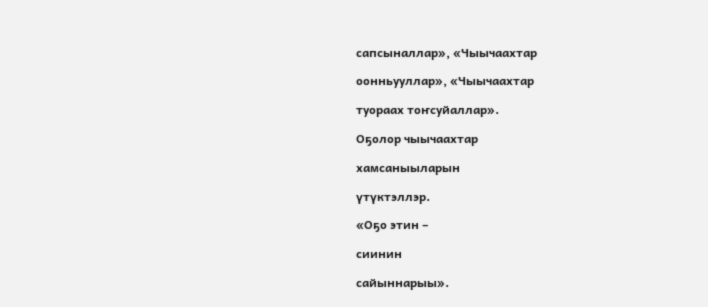сапсыналлар», «Чыычаахтар

оонньууллар», «Чыычаахтар

туораах тоҥсуйаллар».

Оҕолор чыычаахтар

хамсаныыларын

үтүктэллэр.

«Оҕо этин –

сиинин

сайыннарыы».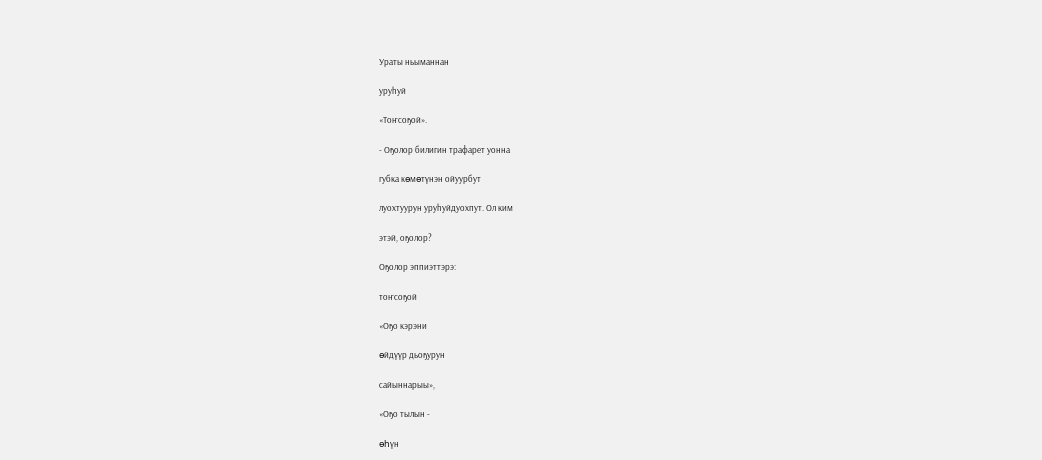Ураты ньыманнан

уруhуй

«Тоҥсоҕой».

- Оҕолор билигин трафарет уонна

губка кɵмɵтүнэн ойуурбут

луохтуурун уруhуйдуохпут. Ол ким

этэй, оҕолор?

Оҕолор эппиэттэрэ:

тоҥсоҕой

«Оҕо кэрэни

ɵйдүүр дьоҕурун

сайыннарыы»,

«Оҕо тылын -

ɵhүн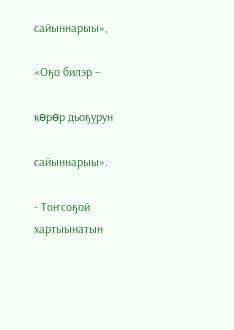сайыннарыы»,

«Оҕо билэр –

кɵрɵр дьоҕурун

сайыннарыы».

- Тоҥсоҕой хартыынатын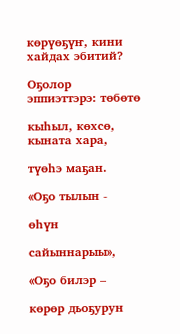кɵрүɵҕүҥ, кини хайдах эбитий?

Оҕолор эппиэттэрэ: тɵбɵтɵ

кыhыл, кɵхсɵ, кыната хара,

түɵhэ маҕан.

«Оҕо тылын -

ɵhүн

сайыннарыы»,

«Оҕо билэр –

кɵрɵр дьоҕурун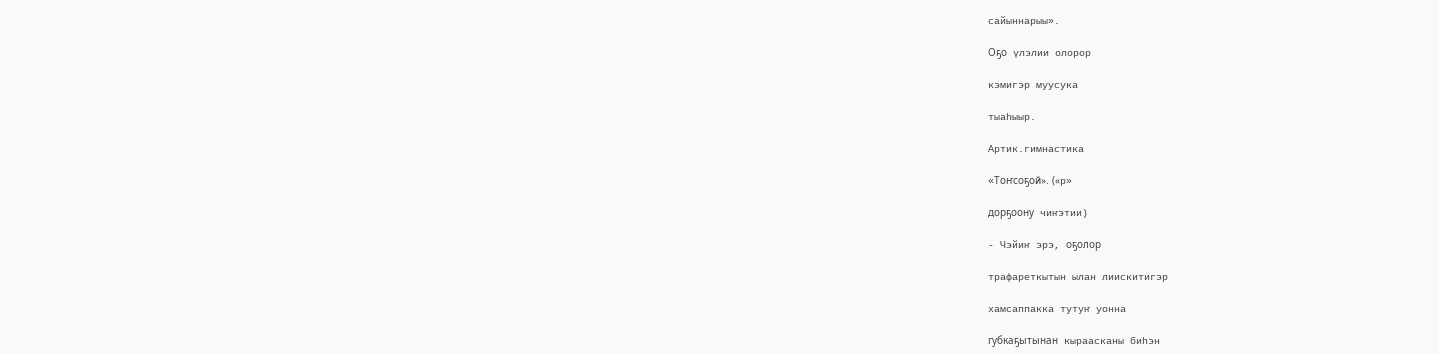сайыннарыы».

Оҕо үлэлии олорор

кэмигэр муусука

тыаhыыр.

Артик.гимнастика

«Тоҥсоҕой». («р»

дорҕоону чиҥэтии)

- Чэйиҥ эрэ, оҕолор

трафареткытын ылан лиискитигэр

хамсаппакка тутуҥ уонна

губкаҕытынан кыраасканы биhэн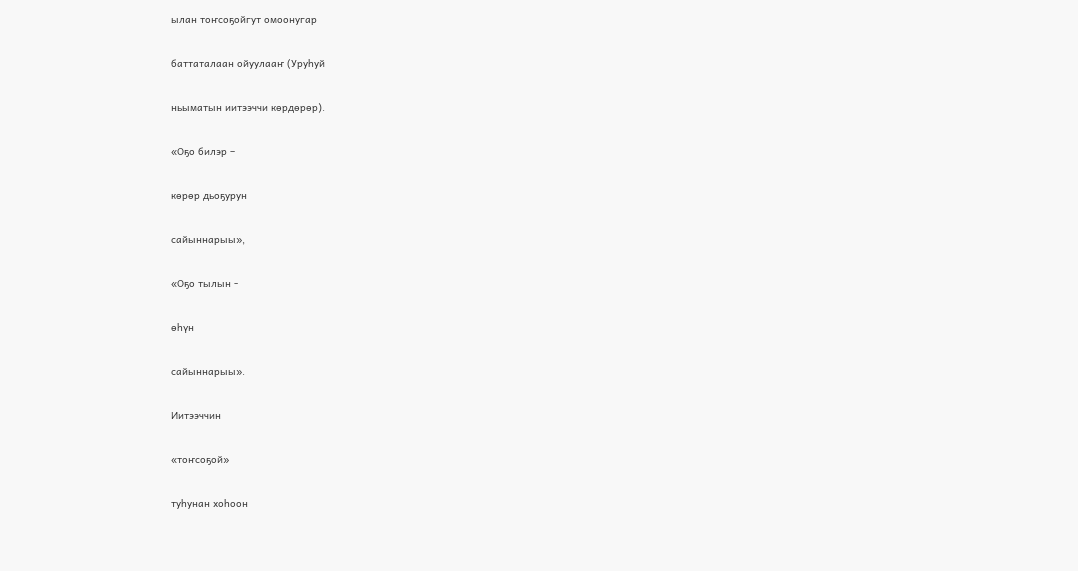ылан тоҥсоҕойгут омоонугар

баттаталаан ойуулааҥ (Уруhуй

ньыматын иитээччи кɵрдɵрɵр).

«Оҕо билэр –

кɵрɵр дьоҕурун

сайыннарыы»,

«Оҕо тылын -

ɵhүн

сайыннарыы».

Иитээччин

«тоҥсоҕой»

туhунан хоhоон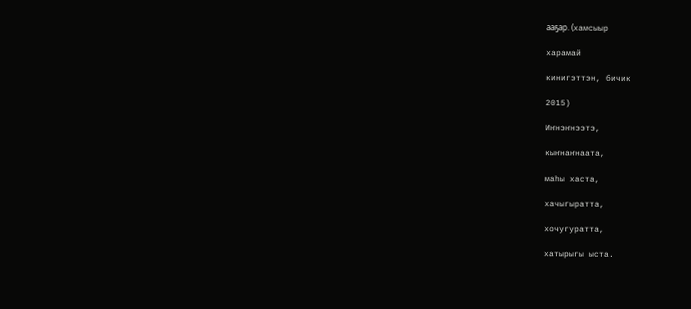ааҕар. (хамсыыр

харамай

кинигэттэн, бичик

2015)

Иҥнэҥнээтэ,

кыҥнаҥнаата,

маhы хаста,

хачыгыратта,

хочугуратта,

хатырыгы ыста.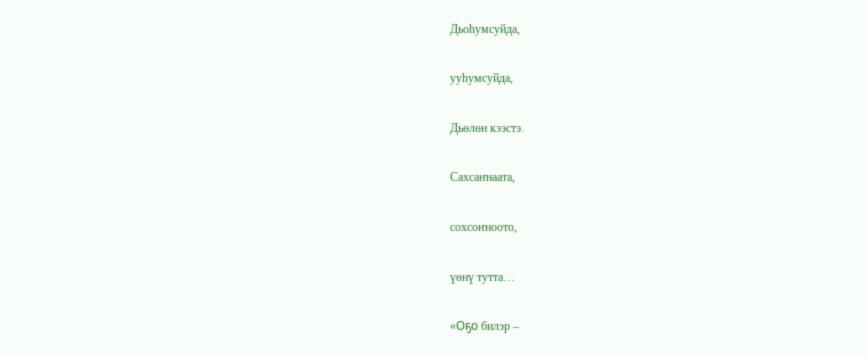Дьоhумсуйда,

ууhумсуйда,

Дьɵлɵн кээстэ.

Сахсаҥнаата,

сохсоҥноото,

үɵнү тутта…

«Оҕо билэр –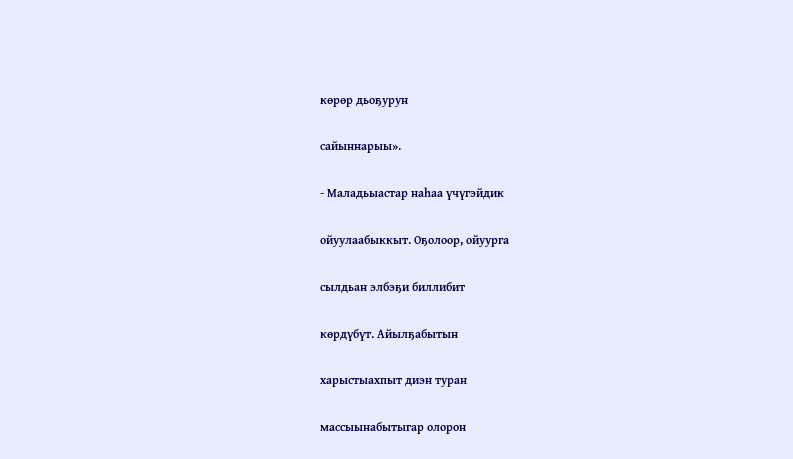кɵрɵр дьоҕурун

сайыннарыы».

- Маладьыастар наhаа үчүгэйдик

ойуулаабыккыт. Оҕолоор, ойуурга

сылдьан элбэҕи биллибит

кɵрдүбүт. Айылҕабытын

харыстыахпыт диэн туран

массыынабытыгар олорон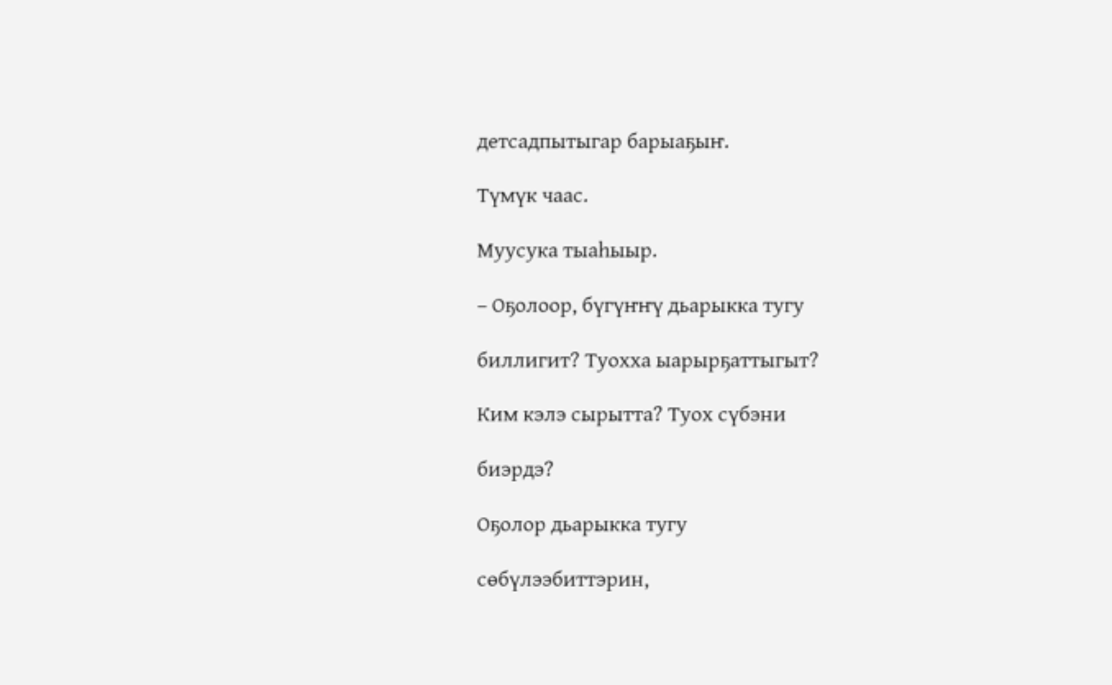детсадпытыгар барыаҕыҥ.

Түмүк чаас.

Муусука тыаhыыр.

– Оҕолоор, бүгүҥҥү дьарыкка тугу

биллигит? Туохха ыарырҕаттыгыт?

Ким кэлэ сырытта? Туох сүбэни

биэрдэ?

Оҕолор дьарыкка тугу

сɵбүлээбиттэрин,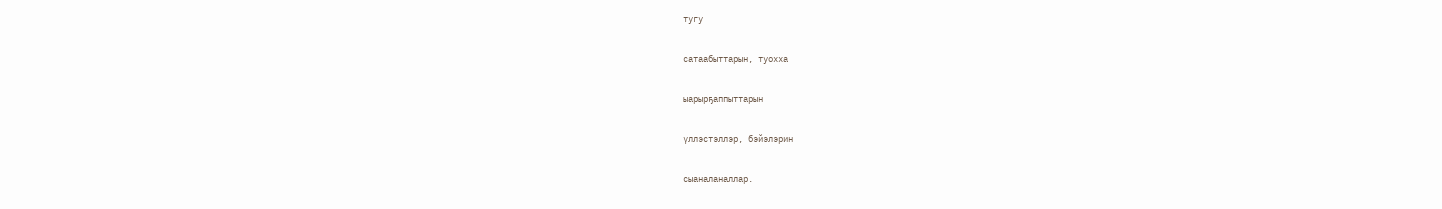тугу

сатаабыттарын, туохха

ыарырҕаппыттарын

үллэстэллэр, бэйэлэрин

сыаналаналлар.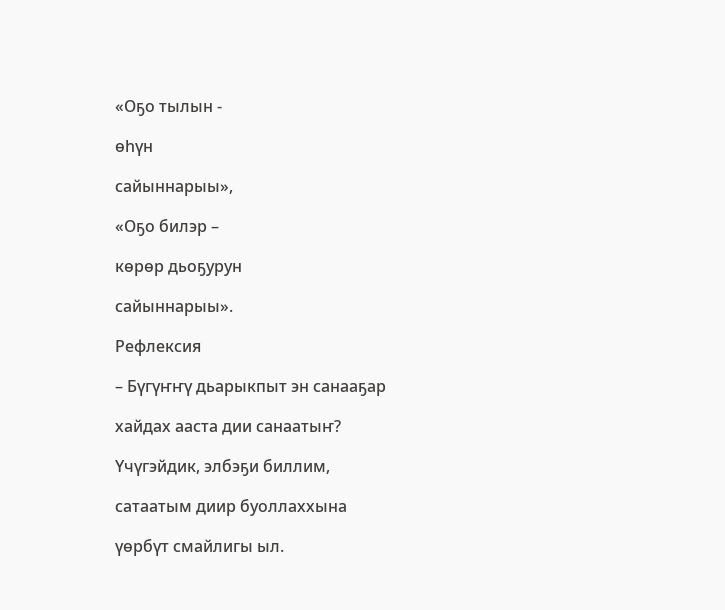«Оҕо тылын -

ɵhүн

сайыннарыы»,

«Оҕо билэр –

кɵрɵр дьоҕурун

сайыннарыы».

Рефлексия

– Бүгүҥҥү дьарыкпыт эн санааҕар

хайдах ааста дии санаатыҥ?

Үчүгэйдик, элбэҕи биллим,

сатаатым диир буоллаххына

үɵрбүт смайлигы ыл.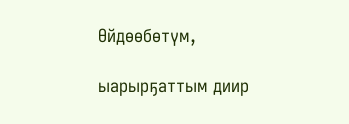Ɵйдɵɵбɵтүм,

ыарырҕаттым диир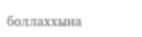боллаххына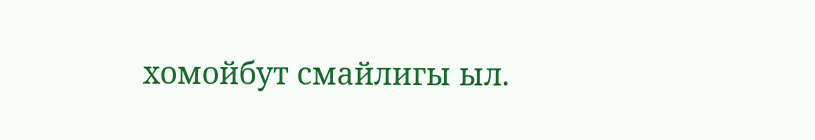хомойбут смайлигы ыл.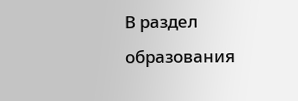В раздел образования